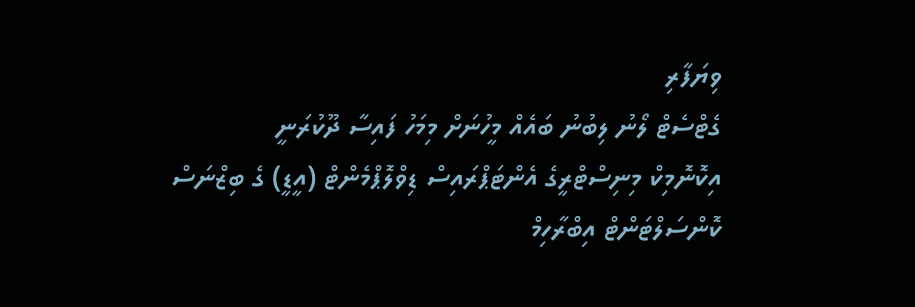ވިޔަފާރި
ގެޓްސެޓް ލޯނު ލިބުނު ބައެއް މީހުނަށް މިމަހު ފައިސާ ދޫކުރަނީ
އިކޮނޮމިކް މިނިސްޓްރީގެ އެންޓަޕްރައިސް ޑިވްލޮޕްމެންޓް (އީޑީ) ގެ ބިޒްނަސް ކޮންސަލްޓަންޓް އިބްރާހިމް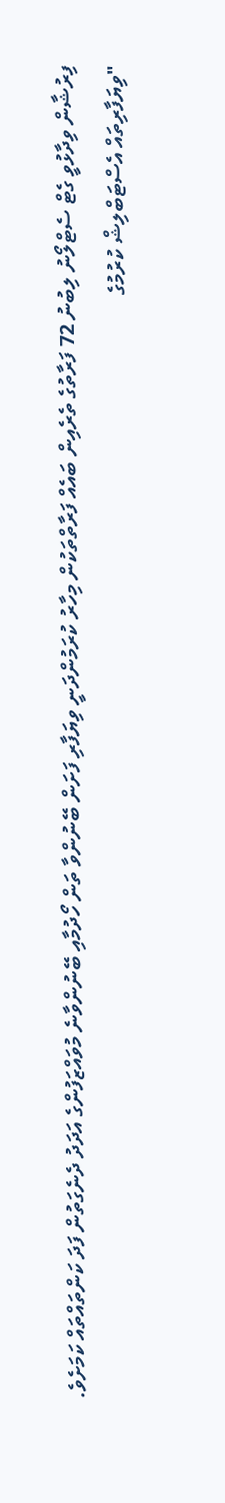ފިރުޝާން ވިދާޅުވީ ގެޓް ސެޓްލޯނު ލިބުނު 72 ފަރާތުގެ ތެރެއިން ބައެއް ފަރާތްތަކުން މިހާރު ކުރަމުންދަނީ ވިޔަފާރި ފަށަން ބޭނުންވާ ތަން ހޯދުމާއި ބޭނުންވާނެ މުވައްޒަފުންގެ އަދަދު ދެނެގަތުން ފަދަ ކަންތައްތައް ކަމަށެވެ.
"ވިޔަފާރިތައް އެސްޓަބްލިޝް ކުރުމުގެ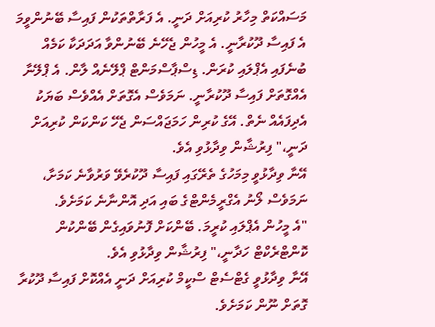މަސައްކަތް މިހާރު ކުރިއަށް ދަނީ. އެ ފަރާތްތަކުން ފައިސާ ބޭނުންވީމަ އެ ފައިސާ ދޫކުރާނީ. އެ މީހުން ޖެހޭނެ ބޭނުންވާ އަދަދަކާ ކަމެއް ބުނެފައި އެޕްލައި ކުރަން. ޑިސްޕާސްމަންޓް ޕްލޭނެއް ލާން. އެ ޕްލޭނާ އެއްގޮތަށް ފައިސާ ދޫކުރާނީ. ނަމަވެސް އެގޮތަށް އެއްވެސް ބަޔަކު އެދިފައެއް ނެތް. އޭގެ ކުރިން ހަމަޖައްސަން ޖެހޭ ކަންކަން ކުރިއަށް ދަނީ،" ފިރުޝާން ވިދާޅުވި އެވެ.
އޭނާ ވިދާޅުވީ މިމަހުގެ ތެރޭގައި ފައިސާ ދޫކުރެވޭ ވަރުވާނެ ކަމަށާ، ނަމަވެސް ލޯނު އެގްރީމެންޓްގެ ބައި އަދި އޮންނާނެ ކަމަށެވެ.
"އެ މީހުން އެޕްލައި ކުރީމަ. ބޭންކަށް ފޮނުވައިގެން ބޭންކުން ކޮންޓްރެކްޓް ހަދާނީ،" ފިރުޝާން ވިދާޅުވި އެވެ.
އޭނާ ވިދާޅުވީ ގެޓްސެޓް ސްކީމް ކުރިއަށް ދަނީ އެއްކޮށް ފައިސާ ދޫކުރާ ގޮތަށް ނޫން ކަމަށެވެ.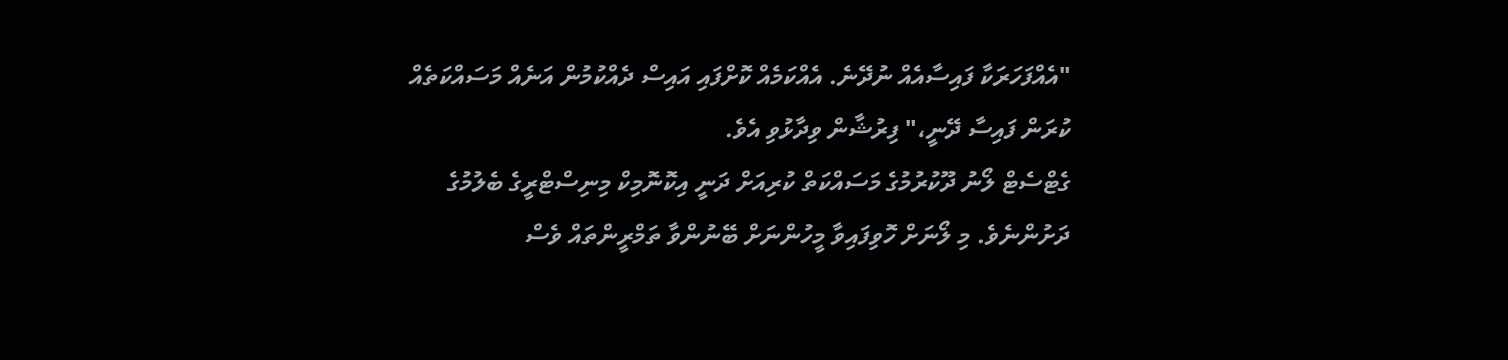"އެއްފަހަރަކާ ފައިސާއެއް ނުދޭނެ. އެއްކަމެއް ކޮށްފައި އައިސް ދެއްކުމުން އަނެއް މަސައްކަތެއް ކުރަން ފައިސާ ދޭނީ،" ފިރުޝާން ވިދާޅުވި އެވެ.
ގެޓްސެޓް ލޯނު ދޫކުރުމުގެ މަސައްކަތް ކުރިއަށް ދަނީ އިކޮނޮމިކް މިނިސްޓްރީގެ ބެލުމުގެ ދަށުންނެވެ. މި ލޯނަށް ހޮވިފައިވާ މީހުންނަށް ބޭނުންވާ ތަމްރީންތައް ވެސް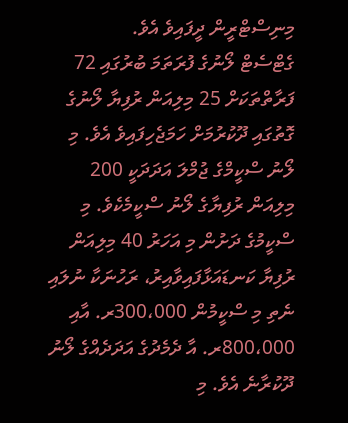މިނިސްޓްރީން ދީފައިވެ އެވެ.
ގެޓްސެޓް ލޯނުގެ ފުރަތަމަ ބުރުގައި 72 ފަރާތްތަކަށް 25 މިލިއަން ރުފިޔާ ލޯނުގެ ގޮތުގައި ދޫކުރުމަށް ހަމަޖެހިފައިވެ އެވެ. މި ލޯނު ސްކީމްގެ ޖުމްލަ އަދަދަކީ 200 މިލިއަން ރުފިޔާގެ ލޯނު ސްކީމެކެވެ. މި ސްކީމުގެ ދަށުން މި އަހަރު 40 މިލިއަން ރުފިޔާ ކަނޑައަޅާފައިވާއިރު، ރަހުނަކާ ނުލައި ނެތި މި ސްކީމުން 300،000ރ. އާއި 800،000ރ. އާ ދެމެދުގެ އަދަދެއްގެ ލޯނު ދޫކުރާނެ އެވެ. މި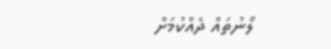ލޯނުތައް ދެއްކުމަށް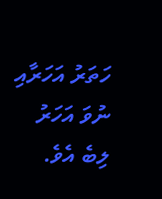ހަތަރު އަހަރާއި ނުވަ އަހަރު ލިބެ އެވެ.